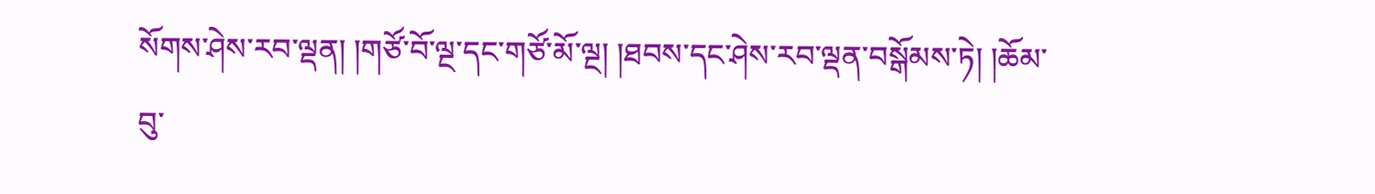སོགས་ཤེས་རབ་ལྡན། །གཙོ་བོ་ལྔ་དང་གཙོ་མོ་ལྔ། །ཐབས་དང་ཤེས་རབ་ལྡན་བསྒོམས་ཏེ། །ཆོམ་བུ་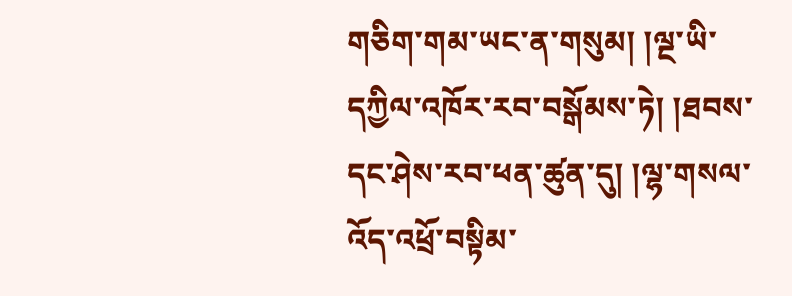གཅིག་གམ་ཡང་ན་གསུམ། །ལྔ་ཡི་དཀྱིལ་འཁོར་རབ་བསྒོམས་ཏེ། །ཐབས་དང་ཤེས་རབ་ཕན་ཚུན་དུ། །ལྷ་གསལ་འོད་འཕྲོ་བསྟིམ་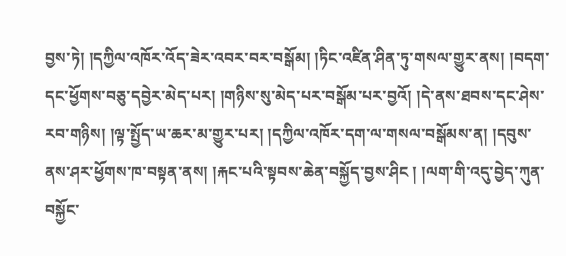བྱས་ཏེ། །དཀྱིལ་འཁོར་འོད་ཟེར་འབར་བར་བསྒོམ། །ཏིང་འཛིན་ཤིན་ཏུ་གསལ་གྱུར་ནས། །བདག་དང་ཕྱོགས་བཅུ་དབྱེར་མེད་པར། །གཉིས་སུ་མེད་པར་བསྒོམ་པར་བྱའོ། །དེ་ནས་ཐབས་དང་ཤེས་རབ་གཉིས། །ལྟ་སྤྱོད་ཡ་ཆར་མ་གྱུར་པར། །དཀྱིལ་འཁོར་དག་ལ་གསལ་བསྒོམས་ན། །དབུས་ནས་ཤར་ཕྱོགས་ཁ་བསྟན་ནས། །རྐང་པའི་སྟབས་ཆེན་བསྐྱོད་བྱས་ཤིང ། །ལག་གི་འདུ་བྱེད་ཀུན་བསྐྱོང་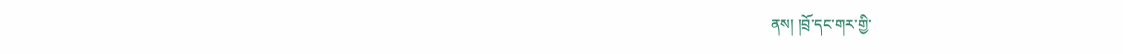ནས། །བྲོ་དང་གར་གྱི་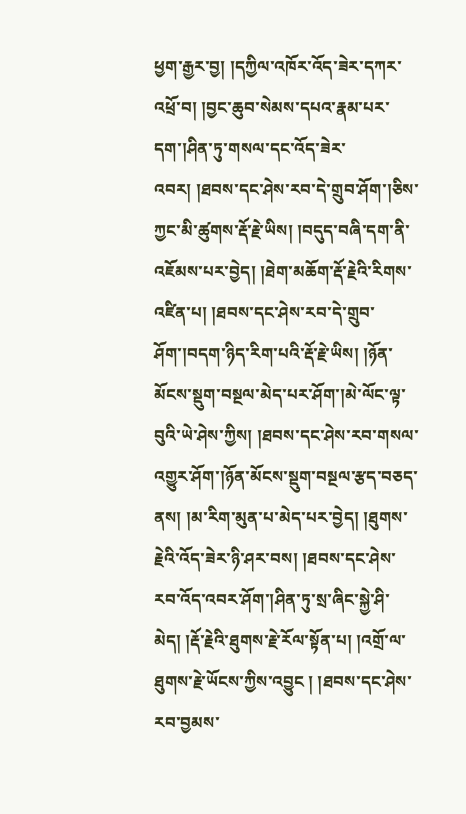ཕྱག་རྒྱར་བྱ། །དཀྱིལ་འཁོར་འོད་ཟེར་དཀར་འཕྲོ་བ། །བྱང་ཆུབ་སེམས་དཔའ་རྣམ་པར་དག་།ཤིན་ཏུ་གསལ་དང་འོད་ཟེར་འབར། །ཐབས་དང་ཤེས་རབ་དེ་གྲུབ་ཤོག་།ཅིས་ཀྱང་མི་ཚུགས་རྡོ་རྗེ་ཡིས། །བདུད་བཞི་དག་ནི་འཇོམས་པར་བྱེད། །ཐེག་མཆོག་རྡོ་རྗེའི་རིགས་འཛིན་པ། །ཐབས་དང་ཤེས་རབ་དེ་གྲུབ་ཤོག་།བདག་ཉིད་རིག་པའི་རྡོ་རྗེ་ཡིས། །ཉོན་མོངས་སྡུག་བསྔལ་མེད་པར་ཤོག་།མེ་ལོང་ལྟ་བུའི་ཡེ་ཤེས་ཀྱིས། །ཐབས་དང་ཤེས་རབ་གསལ་འགྱུར་ཤོག་།ཉོན་མོངས་སྡུག་བསྔལ་རྩད་བཅད་ནས། །མ་རིག་མུན་པ་མེད་པར་བྱེད། །ཐུགས་རྗེའི་འོད་ཟེར་ཉི་ཤར་བས། །ཐབས་དང་ཤེས་རབ་འོད་འབར་ཤོག་།ཤིན་ཏུ་སྲ་ཞིང་སྐྱེ་ཤི་མེད། །རྡོ་རྗེའི་ཐུགས་རྗེ་རོལ་སྟོན་པ། །འགྲོ་ལ་ཐུགས་རྗེ་ཡོངས་ཀྱིས་འབྱུང ། །ཐབས་དང་ཤེས་རབ་བྱམས་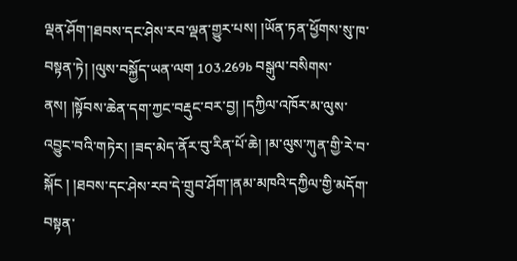ལྡན་ཤོག་།ཐབས་དང་ཤེས་རབ་ལྡན་གྱུར་པས། །ཡོན་ཏན་ཕྱོགས་སུ་ཁ་བསྟན་ཏེ། །ལུས་བསྐྱོད་ཡན་ལག 103.269b བསྒུལ་བསིགས་ནས། །སྟོབས་ཆེན་དག་ཀྱང་བརྡུང་བར་བྱ། །དཀྱིལ་འཁོར་མ་ལུས་འབྱུང་བའི་གཏེར། །ཟད་མེད་ནོར་བུ་རིན་པོ་ཆེ། །མ་ལུས་ཀུན་གྱི་རེ་བ་སྐོང ། །ཐབས་དང་ཤེས་རབ་དེ་གྲུབ་ཤོག་།ནམ་མཁའི་དཀྱིལ་གྱི་མདོག་བསྟན་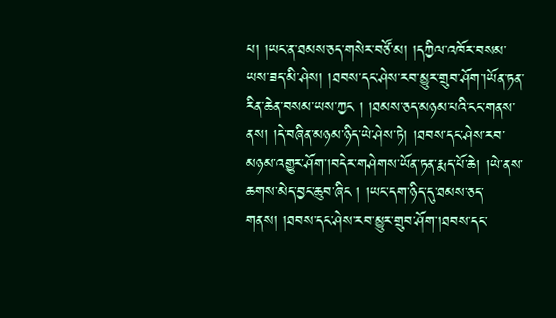པ། །ཡང་ན་ཐམས་ཅད་གསེར་བཙོ་མ། །དཀྱིལ་འཁོར་བསམ་ཡས་ཟད་མི་ཤེས། །ཐབས་དང་ཤེས་རབ་མྱུར་གྲུབ་ཤོག་།ཡོན་ཏན་རིན་ཆེན་བསམ་ཡས་ཀྱང ། །ཐམས་ཅད་མཉམ་པའི་ངང་གནས་ནས། །དེ་བཞིན་མཉམ་ཉིད་ཡེ་ཤེས་ཏེ། །ཐབས་དང་ཤེས་རབ་མཉམ་འགྱུར་ཤོག་།བདེར་གཤེགས་ཡོན་ཏན་རྨད་པོ་ཆེ། །ཡེ་ནས་ཆགས་མེད་བྱང་ཆུབ་ཞིང ། །ཡང་དག་ཉིད་དུ་ཐམས་ཅད་གནས། །ཐབས་དང་ཤེས་རབ་མྱུར་གྲུབ་ཤོག་།ཐབས་དང་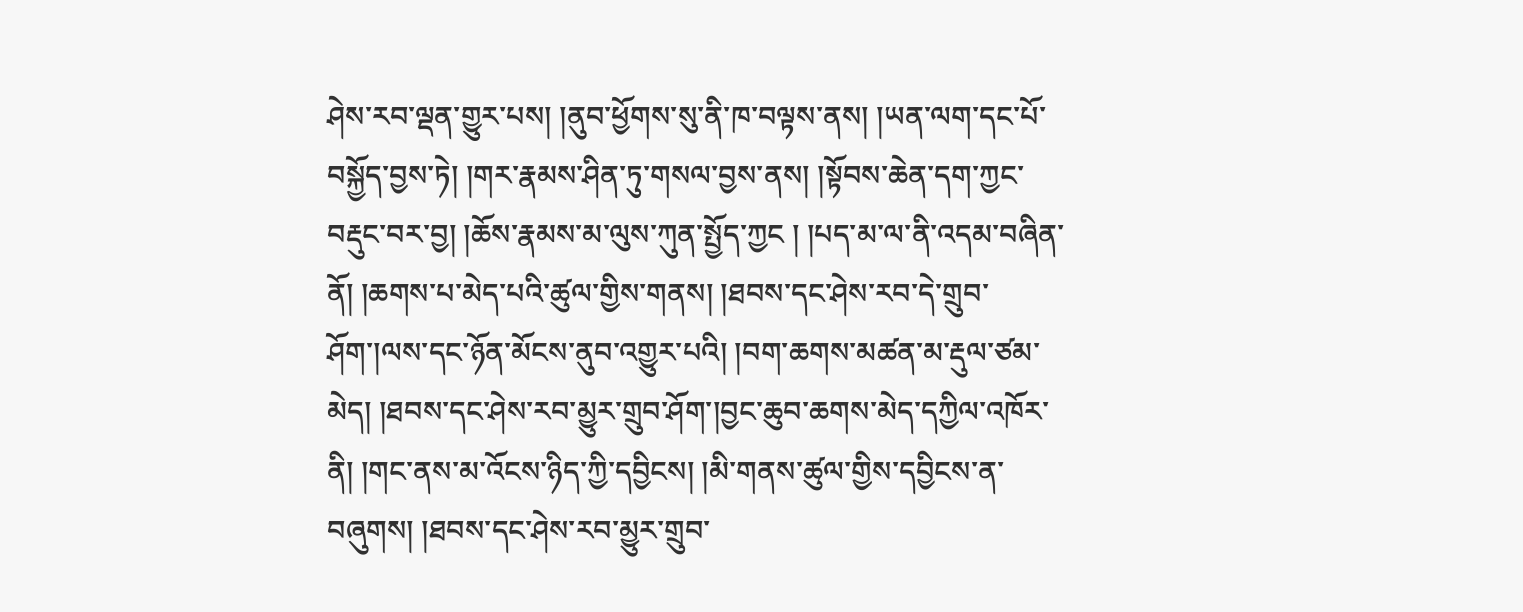ཤེས་རབ་ལྡན་གྱུར་པས། །ནུབ་ཕྱོགས་སུ་ནི་ཁ་བལྟས་ནས། །ཡན་ལག་དང་པོ་བསྐྱོད་བྱས་ཏེ། །གར་རྣམས་ཤིན་ཏུ་གསལ་བྱས་ནས། །སྟོབས་ཆེན་དག་ཀྱང་བརྡུང་བར་བྱ། །ཆོས་རྣམས་མ་ལུས་ཀུན་སྤྱོད་ཀྱང ། །པད་མ་ལ་ནི་འདམ་བཞིན་ནོ། །ཆགས་པ་མེད་པའི་ཚུལ་གྱིས་གནས། །ཐབས་དང་ཤེས་རབ་དེ་གྲུབ་ཤོག་།ལས་དང་ཉོན་མོངས་ནུབ་འགྱུར་པའི། །བག་ཆགས་མཚན་མ་རྡུལ་ཙམ་མེད། །ཐབས་དང་ཤེས་རབ་མྱུར་གྲུབ་ཤོག་།བྱང་ཆུབ་ཆགས་མེད་དཀྱིལ་འཁོར་ནི། །གང་ནས་མ་འོངས་ཉིད་ཀྱི་དབྱིངས། །མི་གནས་ཚུལ་གྱིས་དབྱིངས་ན་བཞུགས། །ཐབས་དང་ཤེས་རབ་མྱུར་གྲུབ་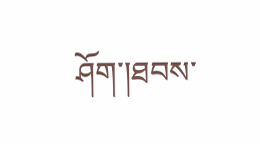ཤོག་།ཐབས་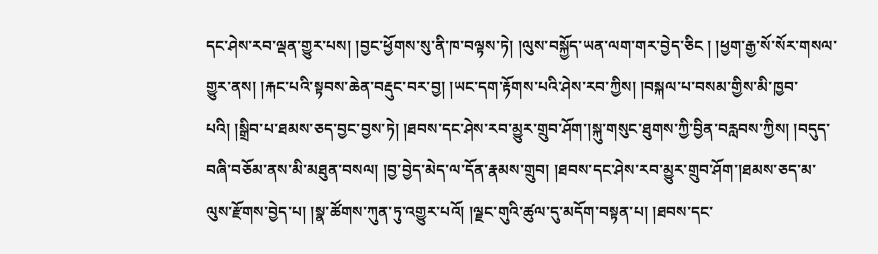དང་ཤེས་རབ་ལྡན་གྱུར་པས། །བྱང་ཕྱོགས་སུ་ནི་ཁ་བལྟས་ཏེ། །ལུས་བསྐྱོད་ཡན་ལག་གར་བྱེད་ཅིང ། །ཕྱག་རྒྱ་སོ་སོར་གསལ་གྱུར་ནས། །རྐང་པའི་སྟབས་ཆེན་བརྡུང་བར་བྱ། །ཡང་དག་རྟོགས་པའི་ཤེས་རབ་ཀྱིས། །བསྐལ་པ་བསམ་གྱིས་མི་ཁྱབ་པའི། །སྒྲིབ་པ་ཐམས་ཅད་བྱང་བྱས་ཏེ། །ཐབས་དང་ཤེས་རབ་མྱུར་གྲུབ་ཤོག་།སྐུ་གསུང་ཐུགས་ཀྱི་བྱིན་བརླབས་ཀྱིས། །བདུད་བཞི་བཅོམ་ནས་མི་མཐུན་བསལ། །བྱ་བྱེད་མེད་ལ་དོན་རྣམས་གྲུབ། །ཐབས་དང་ཤེས་རབ་མྱུར་གྲུབ་ཤོག་།ཐམས་ཅད་མ་ལུས་རྫོགས་བྱེད་པ། །སྣ་ཚོགས་ཀུན་ཏུ་འགྱུར་པའོ། །ལྗང་གུའི་ཚུལ་དུ་མདོག་བསྟན་པ། །ཐབས་དང་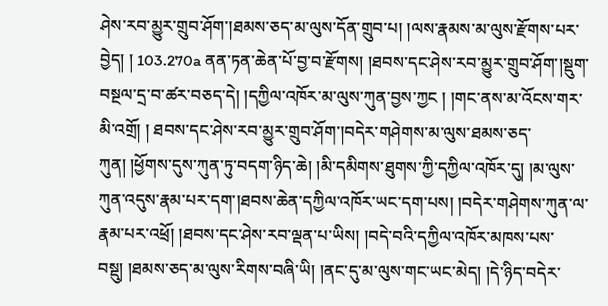ཤེས་རབ་མྱུར་གྲུབ་ཤོག་།ཐམས་ཅད་མ་ལུས་དོན་གྲུབ་པ། །ལས་རྣམས་མ་ལུས་རྫོགས་པར་བྱེད། ། 103.270a ནན་ཏན་ཆེན་པོ་བྱ་བ་རྫོགས། །ཐབས་དང་ཤེས་རབ་མྱུར་གྲུབ་ཤོག་།སྡུག་བསྔལ་དྲ་བ་ཚར་བཅད་དེ། །དཀྱིལ་འཁོར་མ་ལུས་ཀུན་བྱས་ཀྱང ། །གང་ནས་མ་འོངས་གར་མི་འགྲོ། ། ཐབས་དང་ཤེས་རབ་མྱུར་གྲུབ་ཤོག་།བདེར་གཤེགས་མ་ལུས་ཐམས་ཅད་ཀུན། །ཕྱོགས་དུས་ཀུན་ཏུ་བདག་ཉིད་ཆེ། །མི་དམིགས་ཐུགས་ཀྱི་དཀྱིལ་འཁོར་དུ། །མ་ལུས་ཀུན་འདུས་རྣམ་པར་དག་།ཐབས་ཆེན་དཀྱིལ་འཁོར་ཡང་དག་པས། །བདེར་གཤེགས་ཀུན་ལ་རྣམ་པར་འཕྲོ། །ཐབས་དང་ཤེས་རབ་ལྡན་པ་ཡིས། །བདེ་བའི་དཀྱིལ་འཁོར་མཁས་པས་བསྡུ། །ཐམས་ཅད་མ་ལུས་རིགས་བཞི་ཡི། །ནང་དུ་མ་ལུས་གང་ཡང་མེད། །དེ་ཉིད་བདེར་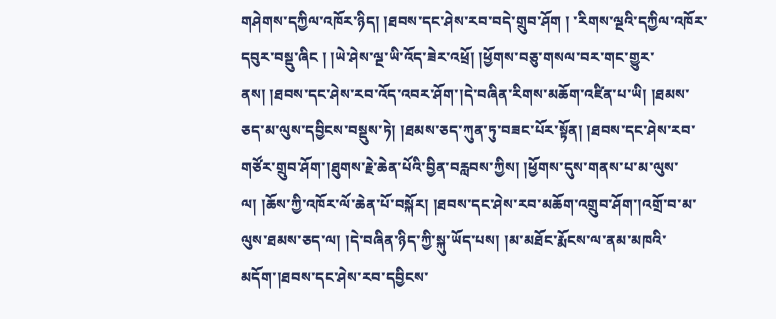གཤེགས་དཀྱིལ་འཁོར་ཉིད། །ཐབས་དང་ཤེས་རབ་བདེ་གྲུབ་ཤོག ། ་རིགས་ལྔའི་དཀྱིལ་འཁོར་དབུར་བསྡུ་ཞིང ། །ཡེ་ཤེས་ལྔ་ཡི་འོད་ཟེར་འཕྲོ། །ཕྱོགས་བཅུ་གསལ་བར་གང་གྱུར་ནས། །ཐབས་དང་ཤེས་རབ་འོད་འབར་ཤོག་།དེ་བཞིན་རིགས་མཆོག་འཛིན་པ་ཡི། །ཐམས་ཅད་མ་ལུས་དབྱིངས་བསྡུས་ཏེ། །ཐམས་ཅད་ཀུན་ཏུ་བཟང་པོར་སྟོན། །ཐབས་དང་ཤེས་རབ་གཙོར་གྲུབ་ཤོག་།ཐུགས་རྗེ་ཆེན་པོའི་བྱིན་བརླབས་ཀྱིས། །ཕྱོགས་དུས་གནས་པ་མ་ལུས་ལ། །ཆོས་ཀྱི་འཁོར་ལོ་ཆེན་པོ་བསྐོར། །ཐབས་དང་ཤེས་རབ་མཆོག་འགྲུབ་ཤོག་།འགྲོ་བ་མ་ལུས་ཐམས་ཅད་ལ། །དེ་བཞིན་ཉིད་ཀྱི་སྐུ་ཡོད་པས། །མ་མཐོང་རྨོངས་ལ་ནམ་མཁའི་མདོག་།ཐབས་དང་ཤེས་རབ་དབྱིངས་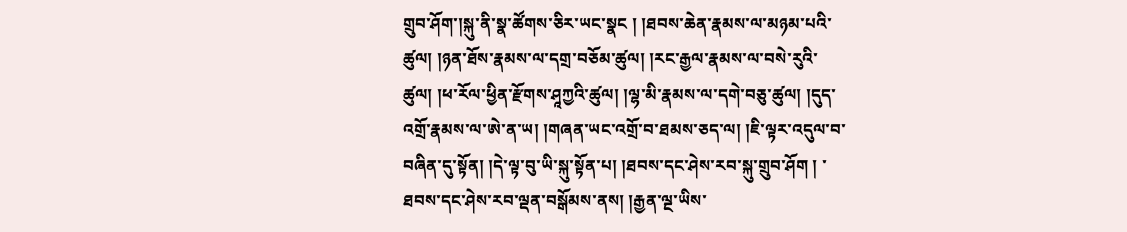གྲུབ་ཤོག་།སྐུ་ནི་སྣ་ཚོགས་ཅིར་ཡང་སྣང ། །ཐབས་ཆེན་རྣམས་ལ་མཉམ་པའི་ཚུལ། །ཉན་ཐོས་རྣམས་ལ་དགྲ་བཅོམ་ཚུལ། །རང་རྒྱལ་རྣམས་ལ་བསེ་རུའི་ཚུལ། །ཕ་རོལ་ཕྱིན་རྫོགས་ཤཱཀྱའི་ཚུལ། །ལྷ་མི་རྣམས་ལ་དགེ་བཅུ་ཚུལ། །དུད་འགྲོ་རྣམས་ལ་ཨེ་ན་ཡ། །གཞན་ཡང་འགྲོ་བ་ཐམས་ཅད་ལ། །ཇི་ལྟར་འདུལ་བ་བཞིན་དུ་སྟོན། །དེ་ལྟ་བུ་ཡི་སྐུ་སྟོན་པ། །ཐབས་དང་ཤེས་རབ་སྐུ་གྲུབ་ཤོག ། ་ཐབས་དང་ཤེས་རབ་ལྡན་བསྒོམས་ནས། །རྒྱན་ལྔ་ཡིས་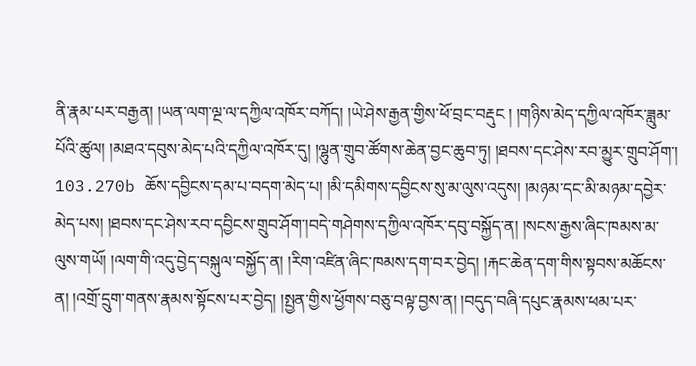ནི་རྣམ་པར་བརྒྱན། །ཡན་ལག་ལྔ་ལ་དཀྱིལ་འཁོར་བཀོད། །ཡེ་ཤེས་རྒྱན་གྱིས་ཕོ་བྲང་བརྡུང ། །གཉིས་མེད་དཀྱིལ་འཁོར་ཟླུམ་པོའི་ཚུལ། །མཐའ་དབུས་མེད་པའི་དཀྱིལ་འཁོར་དུ། །ལྷུན་གྲུབ་ཚོགས་ཆེན་བྱང་ཆུབ་ཏུ། །ཐབས་དང་ཤེས་རབ་མྱུར་གྲུབ་ཤོག་། 103.270b ཆོས་དབྱིངས་དམ་པ་བདག་མེད་པ། །མི་དམིགས་དབྱིངས་སུ་མ་ལུས་འདུས། །མཉམ་དང་མི་མཉམ་དབྱེར་མེད་པས། །ཐབས་དང་ཤེས་རབ་དབྱིངས་གྲུབ་ཤོག་།བདེ་གཤེགས་དཀྱིལ་འཁོར་དབུ་བསྐྱོད་ན། །སངས་རྒྱས་ཞིང་ཁམས་མ་ལུས་གཡོ། །ལག་གི་འདུ་བྱེད་བསྐུལ་བསྐྱོད་ན། །རིག་འཛིན་ཞིང་ཁམས་དག་བར་བྱེད། །རྐང་ཆེན་དག་གིས་སྟབས་མཆོངས་ན། །འགྲོ་དྲུག་གནས་རྣམས་སྟོངས་པར་བྱེད། །སྤྱན་གྱིས་ཕྱོགས་བཅུ་བལྟ་བྱས་ན། །བདུད་བཞི་དཔུང་རྣམས་ཕམ་པར་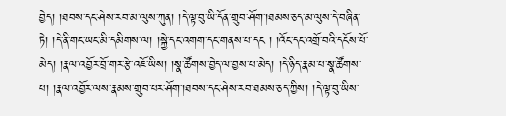བྱེད། །ཐབས་དང་ཤེས་རབ་མ་ལུས་ཀུན། །དེ་ལྟ་བུ་ཡི་དོན་གྲུབ་ཤོག་།ཐམས་ཅད་མ་ལུས་དེ་བཞིན་ཏེ། །དེ་ནི་གང་ཡང་མི་དམིགས་ལ། །སྐྱེ་དང་འགག་དང་གནས་པ་དང ། །འོང་དང་འགྲོ་བའི་དངོས་པོ་མེད། །རྣལ་འབྱོར་བྲོ་གར་རྩེ་འཇོ་ཡིས། །སྣ་ཚོགས་བྱེད་ལ་བྱས་པ་མེད། །དེ་ཉིད་རྣམ་པ་སྣ་ཚོགས་པ། །རྣལ་འབྱོར་ལས་རྣམས་གྲུབ་པར་ཤོག་།ཐབས་དང་ཤེས་རབ་ཐམས་ཅད་ཀྱིས། །དེ་ལྟ་བུ་ཡིས་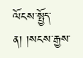ལོངས་སྤྱོད་ན། །སངས་རྒྱས་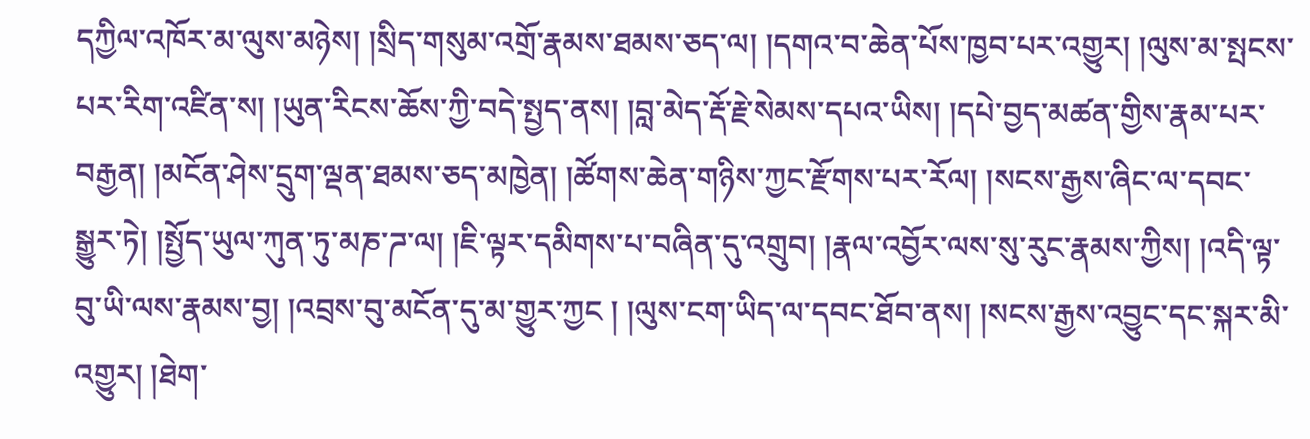དཀྱིལ་འཁོར་མ་ལུས་མཉེས། །སྲིད་གསུམ་འགྲོ་རྣམས་ཐམས་ཅད་ལ། །དགའ་བ་ཆེན་པོས་ཁྱབ་པར་འགྱུར། །ལུས་མ་སྤངས་པར་རིག་འཛིན་ས། །ཡུན་རིངས་ཆོས་ཀྱི་བདེ་སྤྱད་ནས། །བླ་མེད་རྡོ་རྗེ་སེམས་དཔའ་ཡིས། །དཔེ་བྱད་མཚན་གྱིས་རྣམ་པར་བརྒྱན། །མངོན་ཤེས་དྲུག་ལྡན་ཐམས་ཅད་མཁྱེན། །ཚོགས་ཆེན་གཉིས་ཀྱང་རྫོགས་པར་རོལ། །སངས་རྒྱས་ཞིང་ལ་དབང་སྒྱུར་ཏེ། །སྤྱོད་ཡུལ་ཀུན་ཏུ་མཎ་ཌ་ལ། །ཇི་ལྟར་དམིགས་པ་བཞིན་དུ་འགྲུབ། །རྣལ་འབྱོར་ལས་སུ་རུང་རྣམས་ཀྱིས། །འདི་ལྟ་བུ་ཡི་ལས་རྣམས་བྱ། །འབྲས་བུ་མངོན་དུ་མ་གྱུར་ཀྱང ། །ལུས་ངག་ཡིད་ལ་དབང་ཐོབ་ནས། །སངས་རྒྱས་འབྱུང་དང་སྐར་མི་འགྱུར། །ཐེག་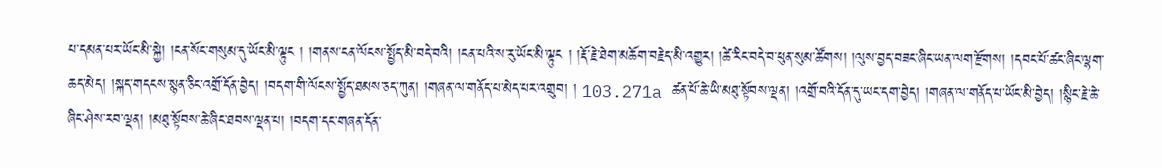པ་དམན་པར་ཡོང་མི་སྐྱེ། །ངན་སོང་གསུམ་དུ་ཡོང་མི་ལྟུང ། །གནས་ངན་ལོངས་སྤྱོད་མི་བདེ་བའི། །ངན་པའི་ས་རུ་ཡོང་མི་ལྟུང ། །རྡོ་རྗེ་ཐེག་མཆོག་བརྗེད་མི་འགྱུར། །ཚེ་རིང་བདེ་བ་ཕུན་སུམ་ཚོགས། །ལུས་བྱད་བཟང་ཞིང་ཡན་ལག་རྫོགས། །དབང་པོ་ཚང་ཞིང་ལྷག་ཆད་མེད། །སྐད་གདངས་སྙན་ཅིང་འགྲོ་དོན་བྱེད། །བདག་གི་ལོངས་སྤྱོད་ཐམས་ཅད་ཀུན། །གཞན་ལ་གནོད་པ་མེད་པར་འགྲུབ། ། 103.271a ཚན་པོ་ཆེ་ཡི་མཐུ་སྟོབས་ལྡན། །འགྲོ་བའི་དོན་དུ་ཡང་དག་བྱེད། །གཞན་ལ་གནོད་པ་ཡོང་མི་བྱེད། །སྙིང་རྗེ་ཆེ་ཞིང་ཤེས་རབ་ལྡན། །མཐུ་སྟོབས་ཆེ་ཞིང་ཐབས་ལྡན་པ། །བདག་དང་གཞན་དོན་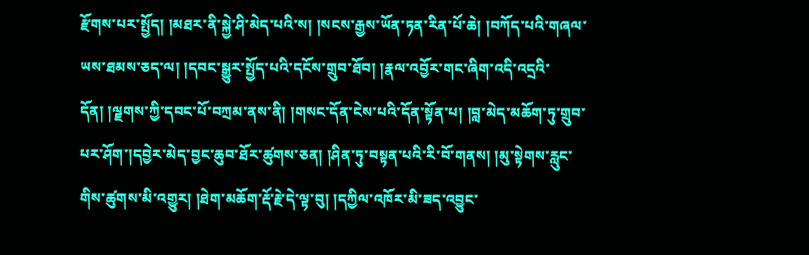རྫོགས་པར་སྤྱོད། །མཐར་ནི་སྐྱེ་ཤི་མེད་པའི་ས། །སངས་རྒྱས་ཡོན་ཏན་རིན་པོ་ཆེ། །བཀོད་པའི་གཞལ་ཡས་ཐམས་ཅད་ལ། །དབང་སྒྱུར་སྤྱོད་པའི་དངོས་གྲུབ་ཐོབ། །རྣལ་འབྱོར་གང་ཞིག་འདི་འདྲའི་དོན། །ལྗགས་ཀྱི་དབང་པོ་བཀྲམ་ནས་ནི། །གསང་དོན་ངེས་པའི་དོན་སྟོན་པ། །བླ་མེད་མཆོག་ཏུ་གྲུབ་པར་ཤོག་།དབྱེར་མེད་བྱང་ཆུབ་ཐོར་ཚུགས་ཅན། །ཤིན་ཏུ་བསྟན་པའི་རི་བོ་གནས། །མུ་སྟེགས་རླུང་གིས་ཚུགས་མི་འགྱུར། །ཐེག་མཆོག་རྡོ་རྗེ་དེ་ལྟ་བུ། །དཀྱིལ་འཁོར་མི་ཟད་འབྱུང་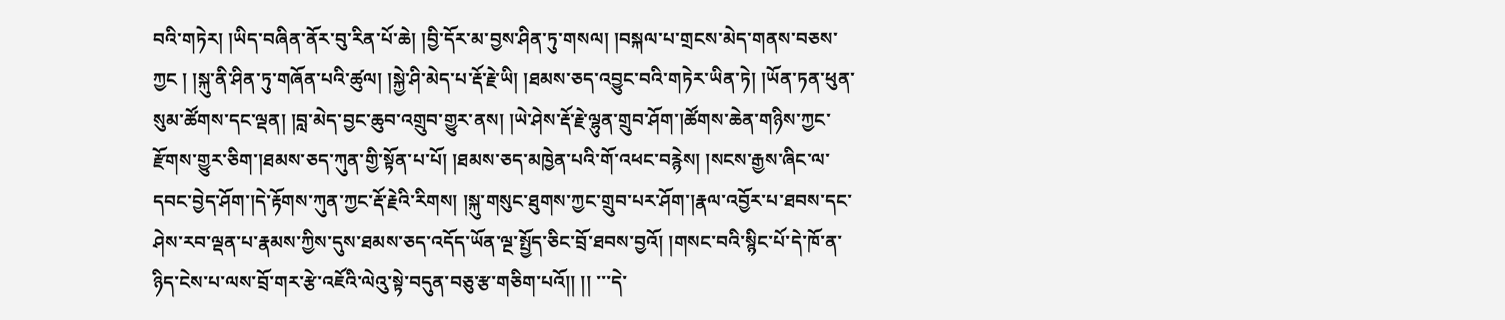བའི་གཏེར། །ཡིད་བཞིན་ནོར་བུ་རིན་པོ་ཆེ། །བྱི་དོར་མ་བྱས་ཤིན་ཏུ་གསལ། །བསྐལ་པ་གྲངས་མེད་གནས་བཅས་ཀྱང ། །སྐུ་ནི་ཤིན་ཏུ་གཞོན་པའི་ཚུལ། །སྐྱེ་ཤི་མེད་པ་རྡོ་རྗེ་ཡི། །ཐམས་ཅད་འབྱུང་བའི་གཏེར་ཡིན་ཏེ། །ཡོན་ཏན་ཕུན་སུམ་ཚོགས་དང་ལྡན། །བླ་མེད་བྱང་ཆུབ་འགྲུབ་གྱུར་ནས། །ཡེ་ཤེས་རྡོ་རྗེ་ལྷུན་གྲུབ་ཤོག་།ཚོགས་ཆེན་གཉིས་ཀྱང་རྫོགས་གྱུར་ཅིག་།ཐམས་ཅད་ཀུན་གྱི་སྟོན་པ་པོ། །ཐམས་ཅད་མཁྱེན་པའི་གོ་འཕང་བརྙེས། །སངས་རྒྱས་ཞིང་ལ་དབང་བྱེད་ཤོག་།དེ་རྟོགས་ཀུན་ཀྱང་རྡོ་རྗེའི་རིགས། །སྐུ་གསུང་ཐུགས་ཀྱང་གྲུབ་པར་ཤོག་།རྣལ་འབྱོར་པ་ཐབས་དང་ཤེས་རབ་ལྡན་པ་རྣམས་ཀྱིས་དུས་ཐམས་ཅད་འདོད་ཡོན་ལྔ་སྤྱོད་ཅིང་བྲོ་ཐབས་བྱའོ། །གསང་བའི་སྙིང་པོ་དེ་ཁོ་ན་ཉིད་ངེས་པ་ལས་བྲོ་གར་རྩེ་འཇོའི་ལེའུ་སྟེ་བདུན་བཅུ་རྩ་གཅིག་པའོ།། །། ་་་དེ་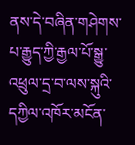ནས་དེ་བཞིན་གཤེགས་པ་རྒྱུད་ཀྱི་རྒྱལ་པོ་སྒྱུ་འཕྲུལ་དྲ་བ་ལས་སྐུའི་དཀྱིལ་འཁོར་མངོན་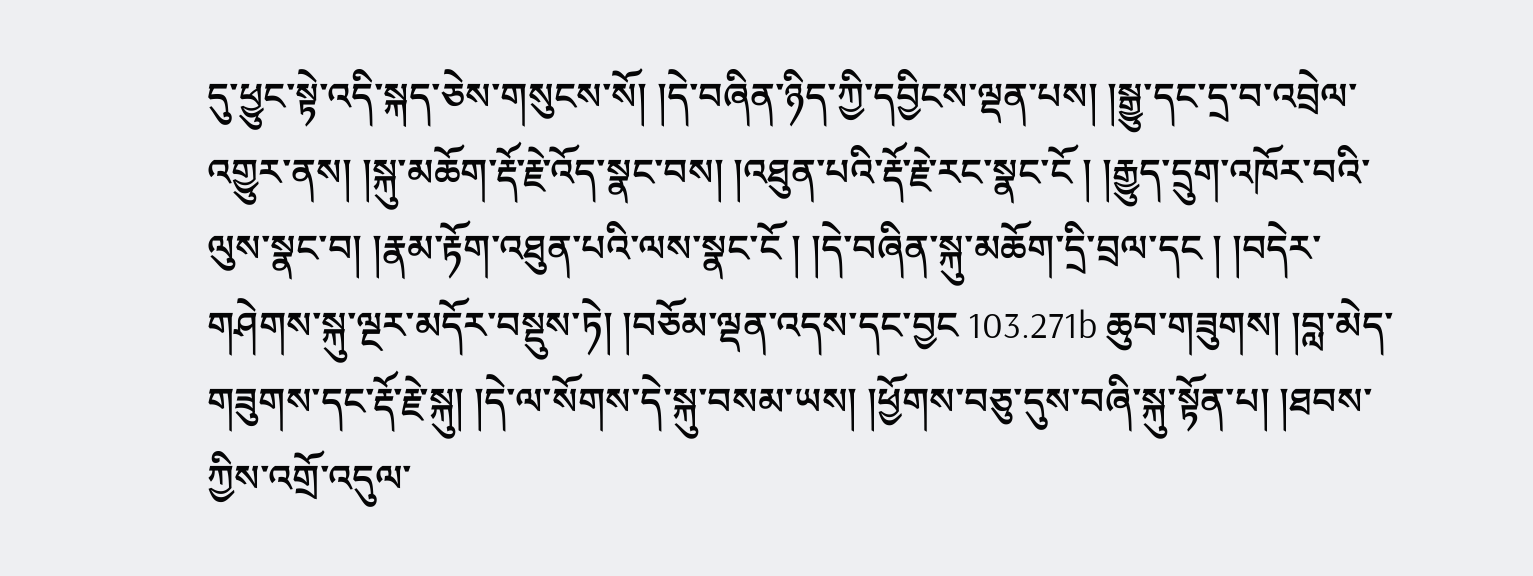དུ་ཕྱུང་སྟེ་འདི་སྐད་ཅེས་གསུངས་སོ། །དེ་བཞིན་ཉིད་ཀྱི་དབྱིངས་ལྡན་པས། །སྒྱུ་དང་དྲ་བ་འབྲེལ་འགྱུར་ནས། །སྐུ་མཆོག་རྡོ་རྗེ་འོད་སྣང་བས། །འཐུན་པའི་རྡོ་རྗེ་རང་སྣང་ངོ ། །རྒྱུད་དྲུག་འཁོར་བའི་ལུས་སྣང་བ། །རྣམ་རྟོག་འཐུན་པའི་ལས་སྣང་ངོ ། །དེ་བཞིན་སྐུ་མཆོག་དྲི་བྲལ་དང ། །བདེར་གཤེགས་སྐུ་ལྔར་མདོར་བསྡུས་ཏེ། །བཅོམ་ལྡན་འདས་དང་བྱང 103.271b ཆུབ་གཟུགས། །བླ་མེད་གཟུགས་དང་རྡོ་རྗེ་སྐུ། །དེ་ལ་སོགས་དེ་སྐུ་བསམ་ཡས། །ཕྱོགས་བཅུ་དུས་བཞི་སྐུ་སྟོན་པ། །ཐབས་ཀྱིས་འགྲོ་འདུལ་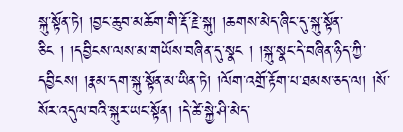སྐུ་སྟོན་ཏེ། །བྱང་ཆུབ་མཆོག་གི་རྡོ་རྗེ་སྐུ། །ཆགས་མེད་ཞིང་དུ་སྐུ་སྟོན་ཅིང ། །དབྱིངས་ལས་མ་གཡོས་བཞིན་དུ་སྣང ། །སྐུ་སྣང་དེ་བཞིན་ཉིད་ཀྱི་དབྱིངས། །རྣམ་དག་སྐུ་སྟོན་མ་ཡིན་ཏེ། །ལོག་འགྲོ་རྟོག་པ་ཐམས་ཅད་ལ། །སོ་སོར་འདུལ་བའི་སྐུར་ཡང་སྟོན། །དེ་ཚེ་སྐྱེ་ཤི་མེད་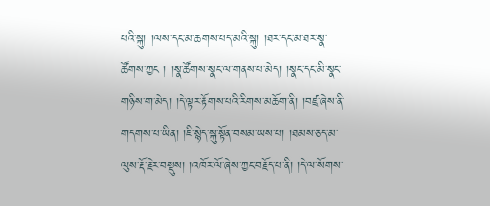པའི་སྐུ། །ལས་དང་མ་ཆགས་པད་མའི་སྐུ། །ཐར་དང་མ་ཐར་སྣ་ཚོགས་ཀྱང ། །སྣ་ཚོགས་སྣང་ལ་གནས་པ་མེད། །སྣང་དང་མི་སྣང་གཉིས་ག་མེད། །དེ་ལྟར་རྟོགས་པའི་རིགས་མཆོག་ནི། །བཛྲ་ཞེས་ནི་གདགས་པ་ཡིན། །ཇི་སྙེད་སྐུ་སྟོན་བསམ་ཡས་པ། །ཐམས་ཅད་མ་ལུས་རྡོ་རྗེར་བསྡུས། །འཁོར་ལོ་ཞེས་ཀྱང་བརྗོད་པ་ནི། །དེ་ལ་སོགས་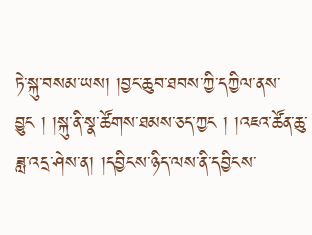ཏེ་སྐུ་བསམ་ཡས། །བྱང་ཆུབ་ཐབས་ཀྱི་དཀྱིལ་ནས་བྱུང ། །སྐུ་ནི་སྣ་ཚོགས་ཐམས་ཅད་ཀྱང ། །འཇའ་ཚོན་ཆུ་ཟླ་འདྲ་ཤེས་ན། །དབྱིངས་ཉིད་ལས་ནི་དབྱིངས་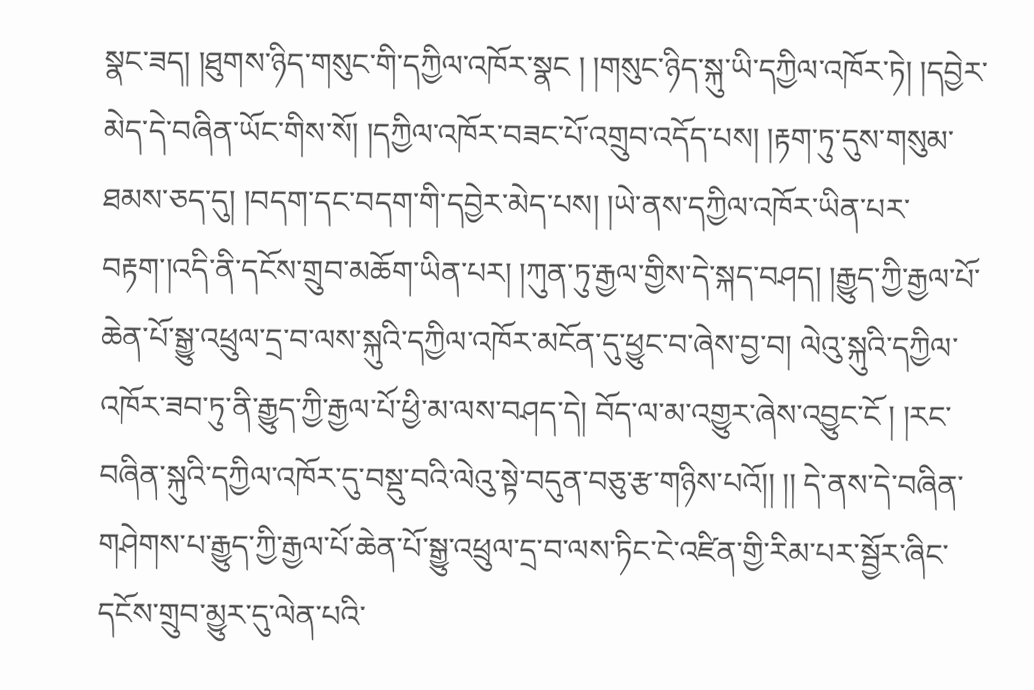སྣང་ཟད། །ཐུགས་ཉིད་གསུང་གི་དཀྱིལ་འཁོར་སྣང ། །གསུང་ཉིད་སྐུ་ཡི་དཀྱིལ་འཁོར་ཏེ། །དབྱེར་མེད་དེ་བཞིན་ཡོང་གིས་སོ། །དཀྱིལ་འཁོར་བཟང་པོ་འགྲུབ་འདོད་པས། །རྟག་ཏུ་དུས་གསུམ་ཐམས་ཅད་དུ། །བདག་དང་བདག་གི་དབྱེར་མེད་པས། །ཡེ་ནས་དཀྱིལ་འཁོར་ཡིན་པར་བརྟག་།འདི་ནི་དངོས་གྲུབ་མཆོག་ཡིན་པར། །ཀུན་ཏུ་རྒྱལ་གྱིས་དེ་སྐད་བཤད། །རྒྱུད་ཀྱི་རྒྱལ་པོ་ཆེན་པོ་སྒྱུ་འཕྲུལ་དྲ་བ་ལས་སྐུའི་དཀྱིལ་འཁོར་མངོན་དུ་ཕྱུང་བ་ཞེས་བྱ་བ། ལེའུ་སྐུའི་དཀྱིལ་འཁོར་ཟབ་ཏུ་ནི་རྒྱུད་ཀྱི་རྒྱལ་པོ་ཕྱི་མ་ལས་བཤད་དེ། བོད་ལ་མ་འགྱུར་ཞེས་འབྱུང་ངོ ། །རང་བཞིན་སྐུའི་དཀྱིལ་འཁོར་དུ་བསྡུ་བའི་ལེའུ་སྟེ་བདུན་བཅུ་རྩ་གཉིས་པའོ།། །། དེ་ནས་དེ་བཞིན་གཤེགས་པ་རྒྱུད་ཀྱི་རྒྱལ་པོ་ཆེན་པོ་སྒྱུ་འཕྲུལ་དྲ་བ་ལས་ཏིང་ངེ་འཛིན་གྱི་རིམ་པར་སྦྱོར་ཞིང་དངོས་གྲུབ་མྱུར་དུ་ལེན་པའི་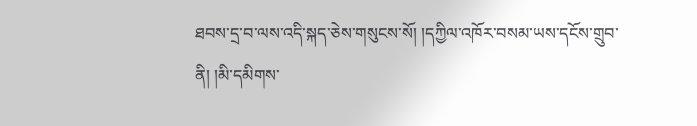ཐབས་དྲ་བ་ལས་འདི་སྐད་ཅེས་གསུངས་སོ། །དཀྱིལ་འཁོར་བསམ་ཡས་དངོས་གྲུབ་ནི། །མི་དམིགས་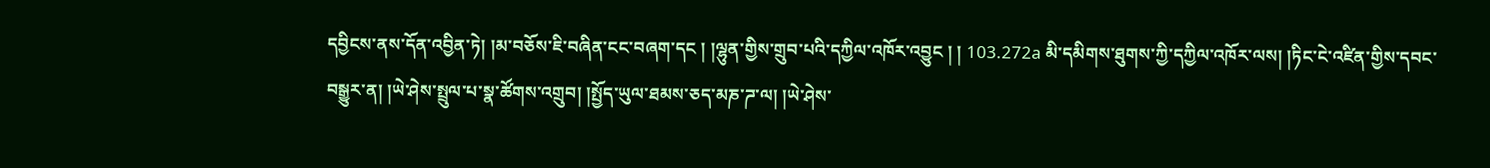དབྱིངས་ནས་དོན་འབྱིན་ཏེ། །མ་བཅོས་ཇི་བཞིན་ངང་བཞག་དང ། །ལྷུན་གྱིས་གྲུབ་པའི་དཀྱིལ་འཁོར་འབྱུང ། ། 103.272a མི་དམིགས་ཐུགས་ཀྱི་དཀྱིལ་འཁོར་ལས། །ཏིང་ངེ་འཛིན་གྱིས་དབང་བསྒྱུར་ན། །ཡེ་ཤེས་སྤྲུལ་པ་སྣ་ཚོགས་འགྲུབ། །སྤྱོད་ཡུལ་ཐམས་ཅད་མཎ་ཌ་ལ། །ཡེ་ཤེས་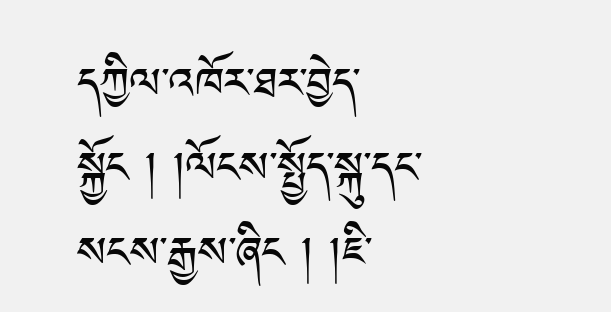དཀྱིལ་འཁོར་ཐར་བྱེད་སྐྱོང ། །ལོངས་སྤྱོད་སྐུ་དང་སངས་རྒྱས་ཞིང ། །ཇི་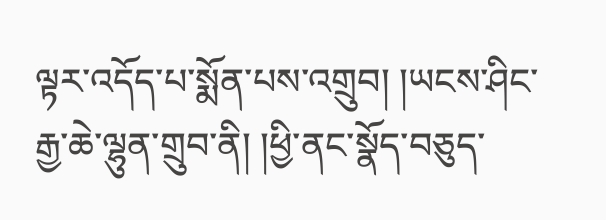ལྟར་འདོད་པ་སྨོན་པས་འགྲུབ། །ཡངས་ཤིང་རྒྱ་ཆེ་ལྷུན་གྲུབ་ནི། །ཕྱི་ནང་སྣོད་བཅུད་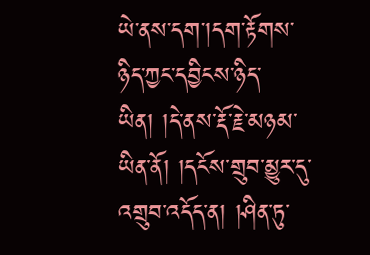ཡེ་ནས་དག་།དག་རྟོགས་ཉིད་ཀྱང་དབྱིངས་ཉིད་ཡིན། །དེ་ནས་རྡོ་རྗེ་མཉམ་ཡིན་ནོ། །དངོས་གྲུབ་མྱུར་དུ་འགྲུབ་འདོད་ན། །ཤིན་ཏུ་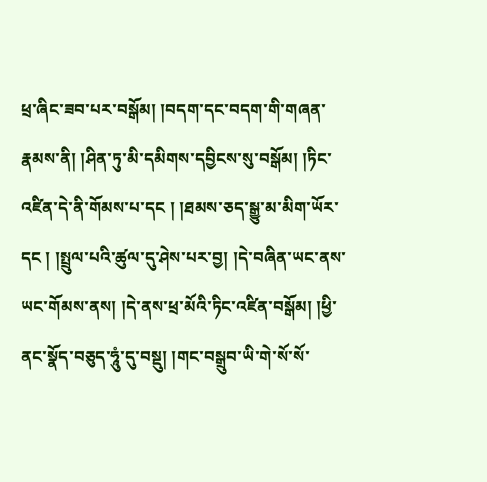ཕྲ་ཞིང་ཟབ་པར་བསྒོམ། །བདག་དང་བདག་གི་གཞན་རྣམས་ནི། །ཤིན་ཏུ་མི་དམིགས་དབྱིངས་སུ་བསྒོམ། །ཏིང་འཛིན་དེ་ནི་གོམས་པ་དང ། །ཐམས་ཅད་སྒྱུ་མ་མིག་ཡོར་དང ། །སྤྲུལ་པའི་ཚུལ་དུ་ཤེས་པར་བྱ། །དེ་བཞིན་ཡང་ནས་ཡང་གོམས་ནས། །དེ་ནས་ཕྲ་མོའི་ཏིང་འཛིན་བསྒོམ། །ཕྱི་ནང་སྣོད་བཅུད་ཧཱུཾ་དུ་བསྡུ། །གང་བསྒྲུབ་ཡི་གེ་སོ་སོ་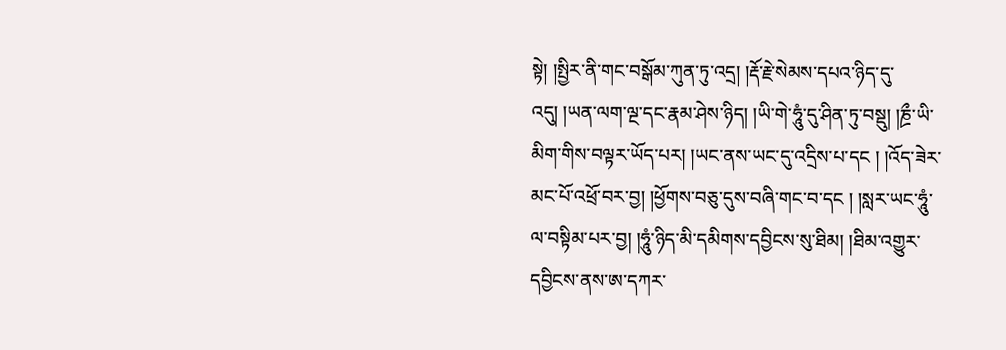སྟེ། །སྤྱིར་ནི་གང་བསྒོམ་ཀུན་ཏུ་འདྲ། །རྡོ་རྗེ་སེམས་དཔའ་ཉིད་དུ་འདུ། །ཡན་ལག་ལྔ་དང་རྣམ་ཤེས་ཉིད། །ཡི་གེ་ཧཱུཾ་དུ་ཤིན་ཏུ་བསྡུ། །ཎྲྀ་ཡི་མིག་གིས་བལྟར་ཡོད་པར། །ཡང་ནས་ཡང་དུ་འདྲིས་པ་དང ། །འོད་ཟེར་མང་པོ་འཕྲོ་བར་བྱ། །ཕྱོགས་བཅུ་དུས་བཞི་གང་བ་དང ། །སླར་ཡང་ཧཱུཾ་ལ་བསྟིམ་པར་བྱ། །ཧཱུཾ་ཉིད་མི་དམིགས་དབྱིངས་སུ་ཐིམ། །ཐིམ་འགྱུར་དབྱིངས་ནས་ཨ་དཀར་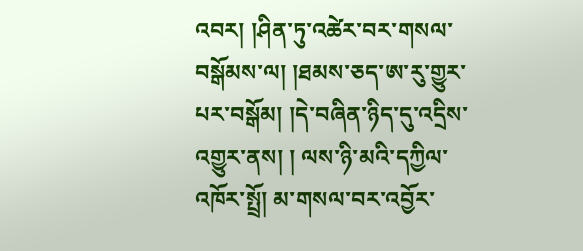འབར། །ཤིན་ཏུ་འཚེར་བར་གསལ་བསྒོམས་ལ། །ཐམས་ཅད་ཨ་རུ་གྱུར་པར་བསྒོམ། །དེ་བཞིན་ཉིད་དུ་འདྲིས་འགྱུར་ནས། ། ལས་ཉི་མའི་དཀྱིལ་འཁོར་སྤྲོ། མ་གསལ་བར་འབྱོར་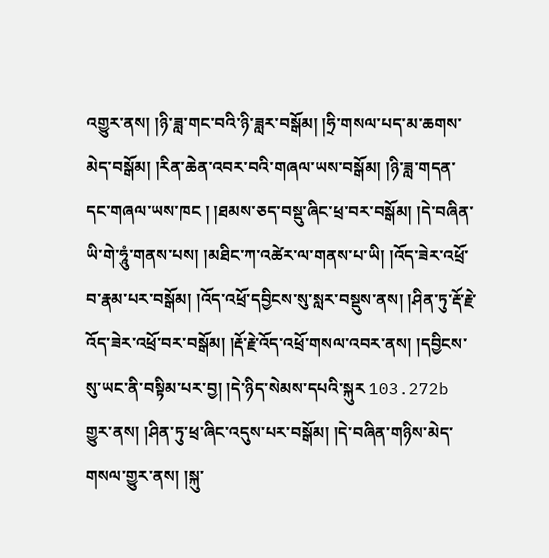འགྱུར་ནས། །ཉི་ཟླ་གང་བའི་ཉི་ཟླར་བསྒོམ། །ཧྲི་གསལ་པད་མ་ཆགས་མེད་བསྒོམ། །རིན་ཆེན་འབར་བའི་གཞལ་ཡས་བསྒོམ། །ཉི་ཟླ་གདན་དང་གཞལ་ཡས་ཁང ། །ཐམས་ཅད་བསྡུ་ཞིང་ཕྲ་བར་བསྒོམ། །དེ་བཞིན་ཡི་གེ་ཧཱུཾ་གནས་པས། །མཐིང་ཀ་འཚེར་ལ་གནས་པ་ཡི། །འོད་ཟེར་འཕྲོ་བ་རྣམ་པར་བསྒོམ། །འོད་འཕྲོ་དབྱིངས་སུ་སླར་བསྡུས་ནས། །ཤིན་ཏུ་རྡོ་རྗེ་འོད་ཟེར་འཕྲོ་བར་བསྒོམ། །རྡོ་རྗེ་འོད་འཕྲོ་གསལ་འབར་ནས། །དབྱིངས་སུ་ཡང་ནི་བསྟིམ་པར་བྱ། །དེ་ཉིད་སེམས་དཔའི་སྐུར 103.272b གྱུར་ནས། །ཤིན་ཏུ་ཕྲ་ཞིང་འདུས་པར་བསྒོམ། །དེ་བཞིན་གཉིས་མེད་གསལ་གྱུར་ནས། །སྐུ་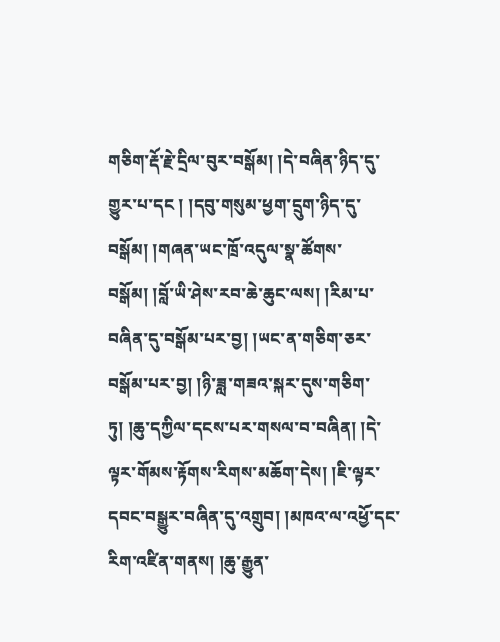གཅིག་རྡོ་རྗེ་དྲིལ་བུར་བསྒོམ། །དེ་བཞིན་ཉིད་དུ་གྱུར་པ་དང ། །དབུ་གསུམ་ཕྱག་དྲུག་ཉིད་དུ་བསྒོམ། །གཞན་ཡང་ཁྲོ་འདུལ་སྣ་ཚོགས་བསྒོམ། །བློ་ཡི་ཤེས་རབ་ཆེ་ཆུང་ལས། །རིམ་པ་བཞིན་དུ་བསྒོམ་པར་བྱ། །ཡང་ན་གཅིག་ཅར་བསྒོམ་པར་བྱ། །ཉི་ཟླ་གཟའ་སྐར་དུས་གཅིག་ཏུ། །ཆུ་དཀྱིལ་དངས་པར་གསལ་བ་བཞིན། །དེ་ལྟར་གོམས་རྟོགས་རིགས་མཆོག་དེས། །ཇི་ལྟར་དབང་བསྒྱུར་བཞིན་དུ་འགྲུབ། །མཁའ་ལ་འཕྱོ་དང་རིག་འཛིན་གནས། །ཆུ་རྒྱུན་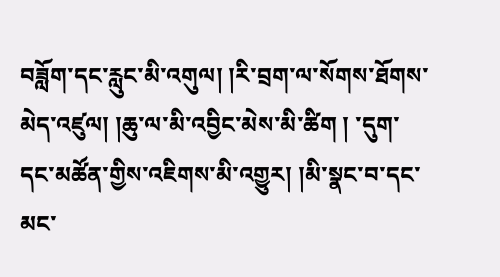བཟློག་དང་རླུང་མི་འགུལ། །རི་བྲག་ལ་སོགས་ཐོགས་མེད་འཛུལ། །ཆུ་ལ་མི་འབྱིང་མེས་མི་ཚིག ། ་དུག་དང་མཚོན་གྱིས་འཇིགས་མི་འགྱུར། །མི་སྣང་བ་དང་མང་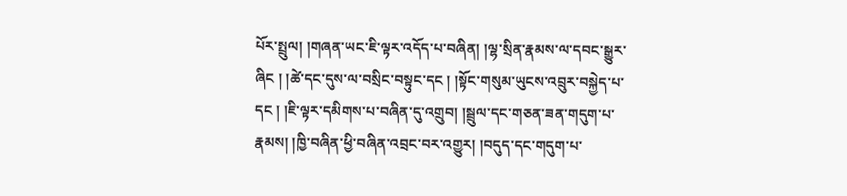པོར་སྤྲུལ། །གཞན་ཡང་ཇི་ལྟར་འདོད་པ་བཞིན། །ལྷ་སྲིན་རྣམས་ལ་དབང་སྒྱུར་ཞིང ། །ཚེ་དང་དུས་ལ་བསྲིང་བསྟུང་དང ། །སྟོང་གསུམ་ཡུངས་འབྲུར་བསྐྱེད་པ་དང ། །ཇི་ལྟར་དམིགས་པ་བཞིན་དུ་འགྲུབ། །སྦྲུལ་དང་གཅན་ཟན་གདུག་པ་རྣམས། །ཁྱི་བཞིན་ཕྱི་བཞིན་འབྲང་བར་འགྱུར། །བདུད་དང་གདུག་པ་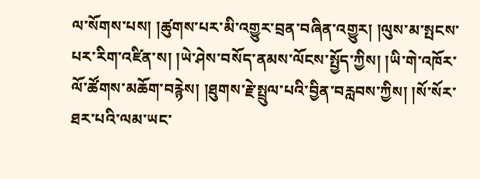ལ་སོགས་པས། །ཚུགས་པར་མི་འགྱུར་བྲན་བཞིན་འགྱུར། །ལུས་མ་སྤངས་པར་རིག་འཛིན་ས། །ཡེ་ཤེས་བསོད་ནམས་ལོངས་སྤྱོད་ཀྱིས། །ཡི་གེ་འཁོར་ལོ་ཚོགས་མཆོག་བརྙེས། །ཐུགས་རྗེ་སྤྲུལ་པའི་བྱིན་བརླབས་ཀྱིས། །སོ་སོར་ཐར་པའི་ལམ་ཡང་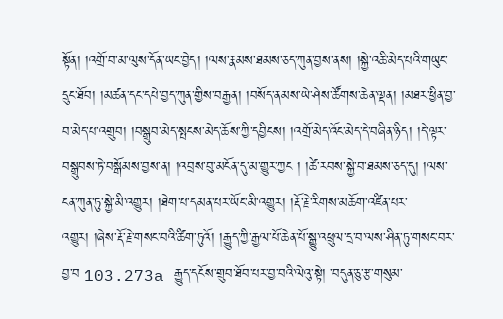སྟོན། །འགྲོ་བ་མ་ལུས་དོན་ཡང་བྱེད། །ལས་རྣམས་ཐམས་ཅད་ཀུན་བྱས་ནས། །སྐྱེ་འཆི་མེད་པའི་གཡུང་དྲུང་ཐོབ། །མཚན་དང་དཔེ་བྱད་ཀུན་གྱིས་བརྒྱན། །བསོད་ནམས་ཡེ་ཤེས་ཚོགས་ཆེན་ལྡན། །མཐར་ཕྱིན་བྱ་བ་མེད་པ་འགྲུབ། །བསྒྲུབ་མེད་སྤངས་མེད་ཆོས་ཀྱི་དབྱིངས། །འགྲོ་མེད་འོང་མེད་དེ་བཞིན་ཉིད། །དེ་ལྟར་བསྒྲུབས་ཏེ་བསྒོམས་བྱས་ན། །འབྲས་བུ་མངོན་དུ་མ་གྱུར་ཀྱང ། །ཚེ་རབས་སྐྱེ་བ་ཐམས་ཅད་དུ། །ལས་ངན་ཀུན་ཏུ་སྐྱེ་མི་འགྱུར། །ཐེག་པ་དམན་པར་ཡོང་མི་འགྱུར། །རྡོ་རྗེ་རིགས་མཆོག་འཛིན་པར་འགྱུར། །ཞེས་རྡོ་རྗེ་གསང་བའི་ཚིག་ཏུའོ། །རྒྱུད་ཀྱི་རྒྱལ་པོ་ཆེན་པོ་སྒྱུ་འཕྲུལ་དྲ་བ་ལས་ཤིན་ཏུ་གསང་བར་བྱ་བ 103.273a རྒྱུད་དངོས་གྲུབ་ཐོབ་པར་བྱ་བའི་ལེའུ་སྟེ། ་བདུན་ཅུ་རྩ་གསུམ་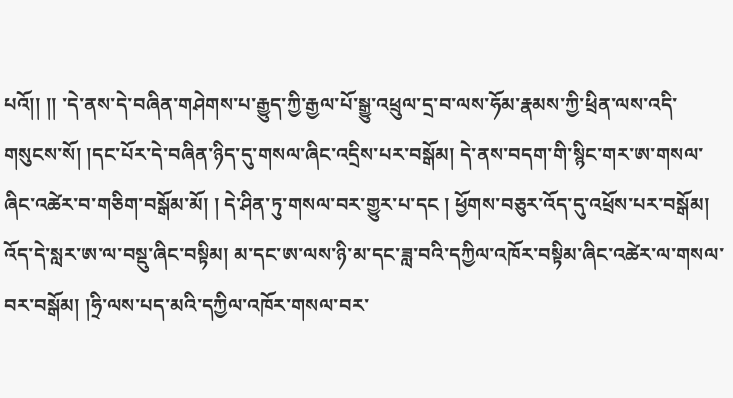པའོ།། །། ་དེ་ནས་དེ་བཞིན་གཤེགས་པ་རྒྱུད་ཀྱི་རྒྱལ་པོ་སྒྱུ་འཕྲུལ་དྲ་བ་ལས་ཧོམ་རྣམས་ཀྱི་ཕྲིན་ལས་འདི་གསུངས་སོ། །དང་པོར་དེ་བཞིན་ཉིད་དུ་གསལ་ཞིང་འདྲིས་པར་བསྒོམ། དེ་ནས་བདག་གི་སྙིང་གར་ཨ་གསལ་ཞིང་འཚེར་བ་གཅིག་བསྒོམ་མོ། ། དེ་ཤིན་ཏུ་གསལ་བར་གྱུར་པ་དང ། ཕྱོགས་བཅུར་འོད་དུ་འཕྲོས་པར་བསྒོམ། འོད་དེ་སླར་ཨ་ལ་བསྡུ་ཞིང་བསྟིམ། མ་དང་ཨ་ལས་ཉི་མ་དང་ཟླ་བའི་དཀྱིལ་འཁོར་བསྟིམ་ཞིང་འཚེར་ལ་གསལ་བར་བསྒོམ། །ཧྲི་ལས་པད་མའི་དཀྱིལ་འཁོར་གསལ་བར་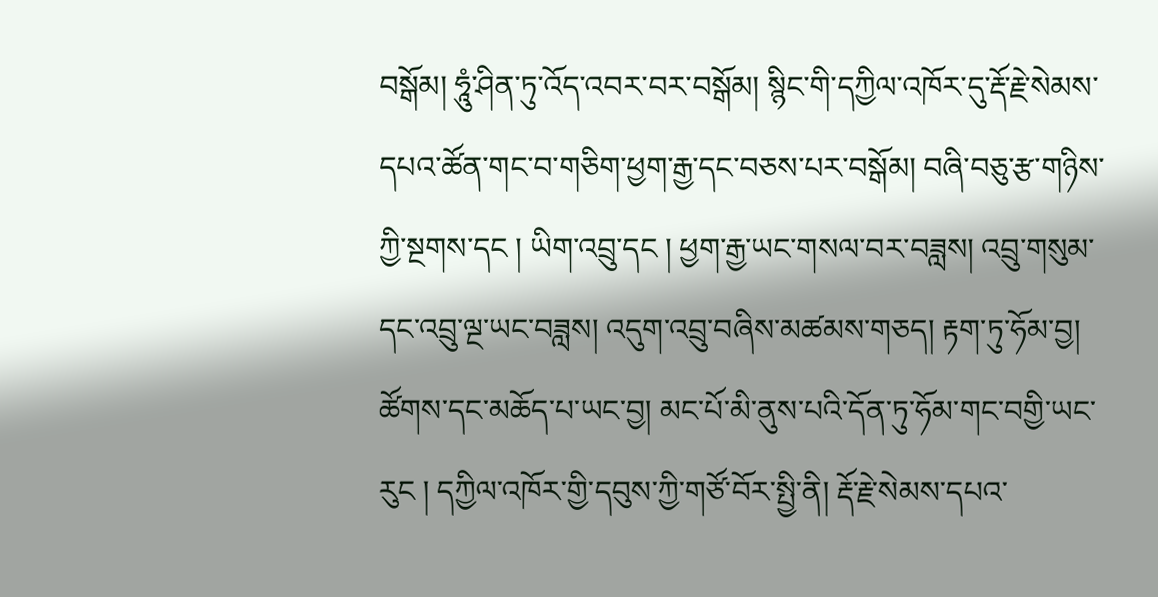བསྒོམ། ཧཱུཾ་ཤིན་ཏུ་འོད་འབར་བར་བསྒོམ། སྙིང་གི་དཀྱིལ་འཁོར་དུ་རྡོ་རྗེ་སེམས་དཔའ་ཚོན་གང་བ་གཅིག་ཕྱག་རྒྱ་དང་བཅས་པར་བསྒོམ། བཞི་བཅུ་རྩ་གཉིས་ཀྱི་སྔགས་དང ། ཡིག་འབྲུ་དང ། ཕྱག་རྒྱ་ཡང་གསལ་བར་བཟླས། འབྲུ་གསུམ་དང་འབྲུ་ལྔ་ཡང་བཟླས། འདུག་འབྲུ་བཞིས་མཚམས་གཅད། རྟག་ཏུ་ཧོམ་བྱ། ཚོགས་དང་མཆོད་པ་ཡང་བྱ། མང་པོ་མི་ནུས་པའི་དོན་ཏུ་ཧོམ་གང་བགྱི་ཡང་རུང ། དཀྱིལ་འཁོར་གྱི་དབུས་ཀྱི་གཙོ་བོར་སྤྱི་ནི། རྡོ་རྗེ་སེམས་དཔའ་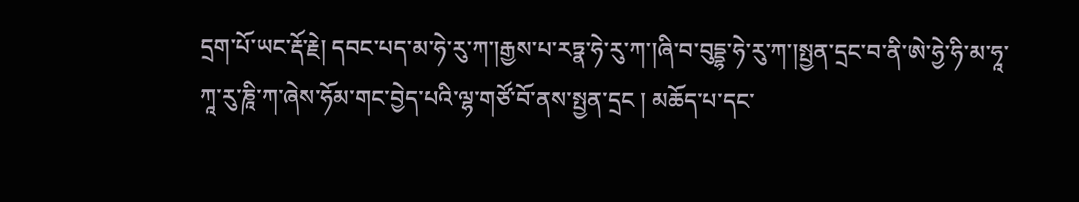དྲག་པོ་ཡང་རྡོ་རྗེ། དབང་པད་མ་ཧེ་རུ་ཀ་།རྒྱས་པ་རཏྣ་ཧེ་རུ་ཀ་།ཞི་བ་བུདྡྷ་ཧེ་རུ་ཀ་།སྤྱན་དྲང་བ་ནི་ཨེ་ཧྱེ་ཧི་མ་ཧཱ་ཀཱ་རུ་ཎཱི་ཀ་ཞེས་ཧོམ་གང་བྱེད་པའི་ལྷ་གཙོ་བོ་ནས་སྤྱན་དྲང ། མཆོད་པ་དང་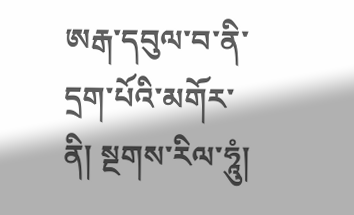ཨརྒ་དབུལ་བ་ནི་དྲག་པོའི་མགོར་ནི། སྔགས་རིལ་ཧཱུཾ།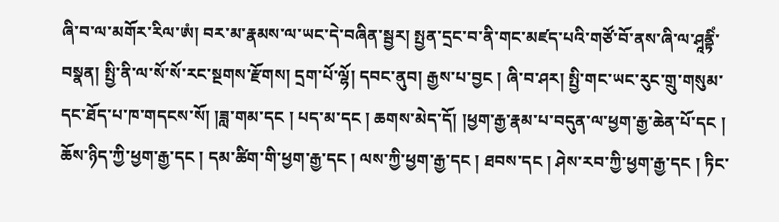ཞི་བ་ལ་མགོར་རིལ་ཨཾ། བར་མ་རྣམས་ལ་ཡང་དེ་བཞིན་སྦྱར། སྤྱན་དྲང་བ་ནི་གང་མཛད་པའི་གཙོ་བོ་ནས་ཞི་ལ་ཤཱནྟིཾ་བསྣན། སྤྱི་ནི་ལ་སོ་སོ་རང་སྔགས་རྫོགས། དྲག་པོ་ལྷོ། དབང་ནུབ། རྒྱས་པ་བྱང ། ཞི་བ་ཤར། སྤྱི་གང་ཡང་རུང་གྲུ་གསུམ་དང་ཐོད་པ་ཁ་གདངས་སོ། །ཟླ་གམ་དང ། པད་མ་དང ། ཆགས་མེད་དོ། །ཕྱག་རྒྱ་རྣམ་པ་བདུན་ལ་ཕྱག་རྒྱ་ཆེན་པོ་དང ། ཆོས་ཉིད་ཀྱི་ཕྱག་རྒྱ་དང ། དམ་ཚིག་གི་ཕྱག་རྒྱ་དང ། ལས་ཀྱི་ཕྱག་རྒྱ་དང ། ཐབས་དང ། ཤེས་རབ་ཀྱི་ཕྱག་རྒྱ་དང ། ཏིང་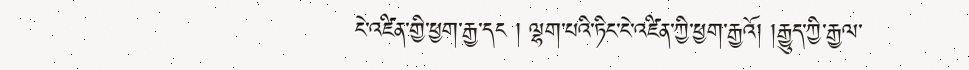ངེ་འཛིན་གྱི་ཕྱག་རྒྱ་དང ། ལྷག་པའི་ཏིང་ངེ་འཛིན་ཀྱི་ཕྱག་རྒྱའོ། །རྒྱུད་ཀྱི་རྒྱལ་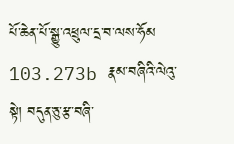པོ་ཆེན་པོ་སྒྱུ་འཕྲུལ་དྲ་བ་ལས་ཧོམ 103.273b རྣམ་བཞིའི་ལེའུ་སྟེ། བདུན་ཅུ་རྩ་བཞི་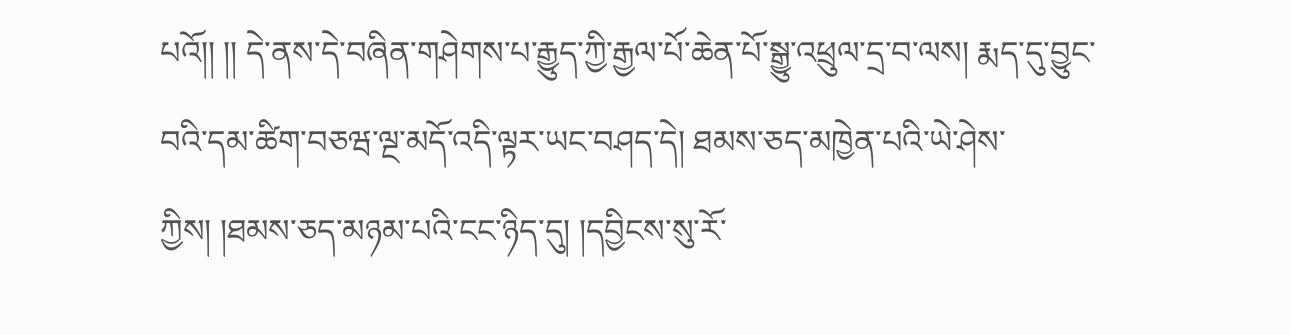པའོ།། །། དེ་ནས་དེ་བཞིན་གཤེགས་པ་རྒྱུད་ཀྱི་རྒྱལ་པོ་ཆེན་པོ་སྒྱུ་འཕྲུལ་དྲ་བ་ལས། རྨད་དུ་བྱུང་བའི་དམ་ཚིག་བཅཝ་ལྔ་མདོ་འདི་ལྟར་ཡང་བཤད་དེ། ཐམས་ཅད་མཁྱེན་པའི་ཡེ་ཤེས་ཀྱིས། །ཐམས་ཅད་མཉམ་པའི་ངང་ཉིད་དུ། །དབྱིངས་སུ་རོ་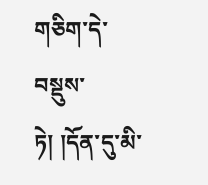གཅིག་དེ་བསྡུས་ཏེ། །དོན་དུ་མི་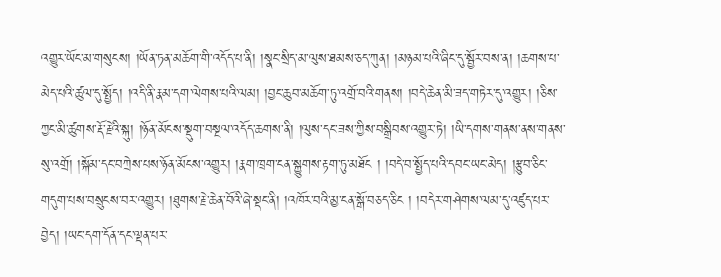འགྱུར་ཡོང་མ་གསུངས། །ཡོན་ཏན་མཆོག་གི་འདོད་པ་ནི། །སྣང་སྲིད་མ་ལུས་ཐམས་ཅད་ཀུན། །མཉམ་པའི་ཞིང་དུ་སྦྱོར་བས་ན། །ཆགས་པ་མེད་པའི་ཚུལ་དུ་སྤྱོད། །འདི་ནི་རྣམ་དག་ལེགས་པའི་ལམ། །བྱང་ཆུབ་མཆོག་ཏུ་འགྲོ་བའི་གནས། །བདེ་ཆེན་མི་ཟད་གཏེར་དུ་འགྱུར། །ཅིས་ཀྱང་མི་ཚུགས་རྡོ་རྗེའི་སྐུ། །ཉོན་མོངས་སྡུག་བསྔལ་འདོད་ཆགས་ནི། །ལུས་དང་ཟས་ཀྱིས་བསྒྲིབས་འགྱུར་ཏེ། །ཡི་དགས་གནས་ནས་གནས་སུ་འགྲོ། །སྐོམ་དང་བཀྲེས་པས་ཉོན་མོངས་འགྱུར། །རྣག་ཁྲག་ངན་སྐྱུགས་རྟག་ཏུ་མཐོང ། །བདེ་བ་སྤྱོད་པའི་དབང་ཡང་མེད། །རྩུབ་ཅིང་གདུག་པས་བསྲུངས་བར་འགྱུར། །ཐུགས་རྗེ་ཆེན་བོའི་ཞེ་སྡང་ནི། །འཁོར་བའི་མྱ་ངན་སྒོ་བཅད་ཅིང ། །བདེར་གཤེགས་ལམ་དུ་འཛུད་པར་བྱེད། །ཡང་དག་དོན་དང་ལྡན་པར་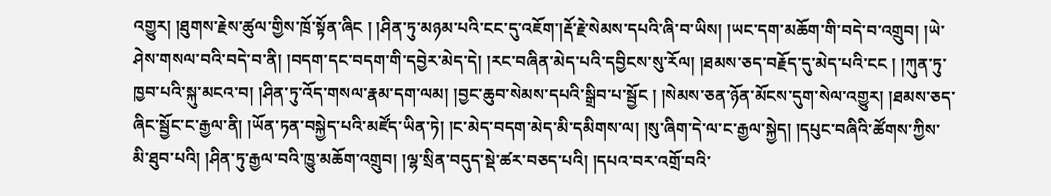འགྱུར། །ཐུགས་རྗེས་ཚུལ་གྱིས་ཁྲོ་སྟོན་ཞིང ། །ཤིན་ཏུ་མཉམ་པའི་ངང་དུ་འཇོག་།རྡོ་རྗེ་སེམས་དཔའི་ཞི་བ་ཡིས། །ཡང་དག་མཆོག་གི་བདེ་བ་འགྲུབ། །ཡེ་ཤེས་གསལ་བའི་བདེ་བ་ནི། །བདག་དང་བདག་གི་དབྱེར་མེད་དེ། །རང་བཞིན་མེད་པའི་དབྱིངས་སུ་རོལ། །ཐམས་ཅད་བརྗོད་དུ་མེད་པའི་ངང ། །ཀུན་ཏུ་ཁྱབ་པའི་སྐུ་མངའ་བ། །ཤིན་ཏུ་འོད་གསལ་རྣམ་དག་ལམ། །བྱང་ཆུབ་སེམས་དཔའི་སྒྲིབ་པ་སྦྱོང ། །སེམས་ཅན་ཉོན་མོངས་དུག་སེལ་འགྱུར། །ཐམས་ཅད་ཞིང་སྦྱོང་ང་རྒྱལ་ནི། །ཡོན་ཏན་བསྐྱེད་པའི་མཛོད་ཡིན་ཏེ། །ང་མེད་བདག་མེད་མི་དམིགས་ལ། །སུ་ཞིག་དེ་ལ་ང་རྒྱལ་སྐྱེད། །དཔུང་བཞིའི་ཚོགས་ཀྱིས་མི་ཐུབ་པའི། །ཤིན་ཏུ་རྒྱལ་བའི་ཁྱུ་མཆོག་འགྲུབ། །ལྷ་སྲིན་བདུད་སྡེ་ཚར་བཅད་པའི། །དཔའ་བར་འགྲོ་བའི་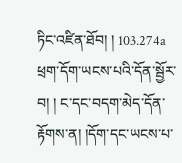ཏིང་འཛིན་ཐོབ། ། 103.274a ཕྲག་དོག་ཡངས་པའི་དོན་སྦྱོར་བ། ། ང་དང་བདག་མེད་དོན་རྟོགས་ན། །དོག་དང་ཡངས་པ་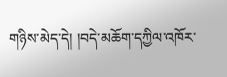གཉིས་མེད་དེ། །བདེ་མཆོག་དཀྱིལ་འཁོར་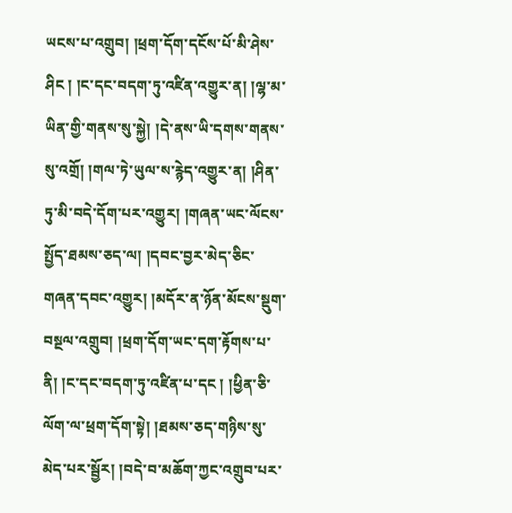ཡངས་པ་འགྲུབ། །ཕྲག་དོག་དངོས་པོ་མི་ཤེས་ཤིང ། །ང་དང་བདག་ཏུ་འཛིན་འགྱུར་ན། །ལྷ་མ་ཡིན་གྱི་གནས་སུ་སྐྱེ། །དེ་ནས་ཡི་དགས་གནས་སུ་འགྲོ། །གལ་ཏེ་ཡུལ་ས་རྙེད་འགྱུར་ན། །ཤིན་ཏུ་མི་བདེ་དོག་པར་འགྱུར། །གཞན་ཡང་ལོངས་སྤྱོད་ཐམས་ཅད་ལ། །དབང་བྱར་མེད་ཅིང་གཞན་དབང་འགྱུར། །མདོར་ན་ཉོན་མོངས་སྡུག་བསྔལ་འགྲུབ། །ཕྲག་དོག་ཡང་དག་རྟོགས་པ་ནི། །ང་དང་བདག་ཏུ་འཛིན་པ་དང ། །ཕྱིན་ཅི་ལོག་ལ་ཕྲག་དོག་སྟེ། །ཐམས་ཅད་གཉིས་སུ་མེད་པར་སྦྱོར། །བདེ་བ་མཆོག་ཀྱང་འགྲུབ་པར་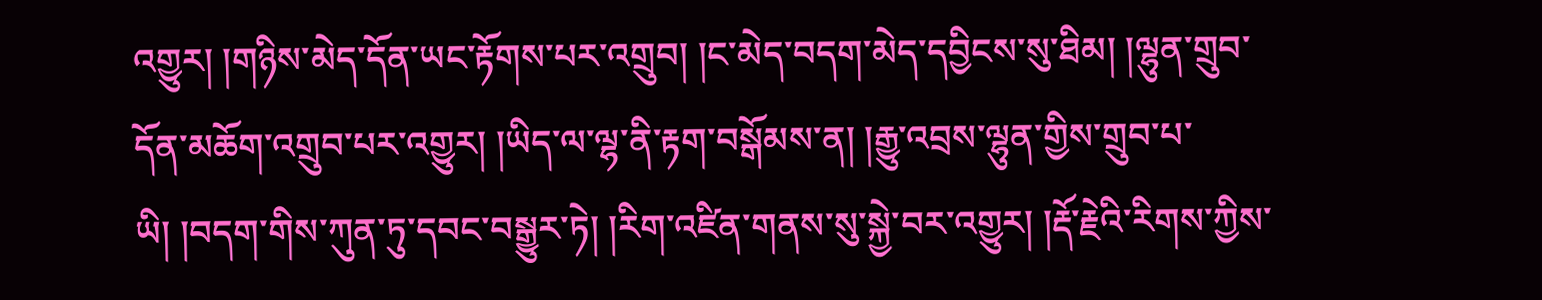འགྱུར། །གཉིས་མེད་དོན་ཡང་རྟོགས་པར་འགྲུབ། །ང་མེད་བདག་མེད་དབྱིངས་སུ་ཐིམ། །ལྷུན་གྲུབ་དོན་མཆོག་འགྲུབ་པར་འགྱུར། །ཡིད་ལ་ལྷ་ནི་རྟག་བསྒོམས་ན། །རྒྱུ་འབྲས་ལྷུན་གྱིས་གྲུབ་པ་ཡི། །བདག་གིས་ཀུན་ཏུ་དབང་བསྒྱུར་ཏེ། །རིག་འཛིན་གནས་སུ་སྐྱེ་བར་འགྱུར། །རྡོ་རྗེའི་རིགས་ཀྱིས་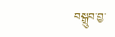བསྒྲུབ་བྱ་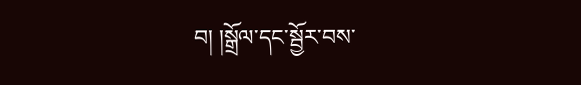བ། །སྒྲོལ་དང་སྦྱོར་བས་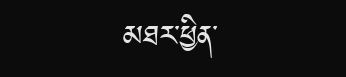མཐར་ཕྱིན་